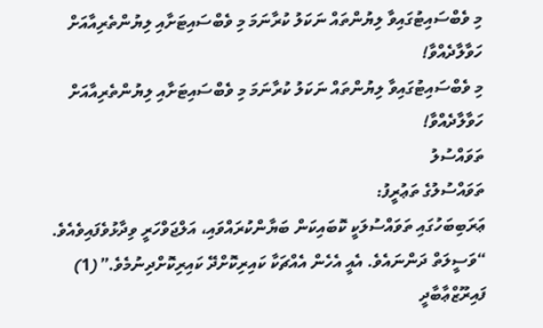މި ވެބްސައިޓުގައިވާ ލިޔުންތައް ނަކަލު ކުރާނަމަ މި ވެބްސައިޓަށާއި ލިޔުންތެރިއާއަށް ހަވާލާދެއްވާ!
މި ވެބްސައިޓުގައިވާ ލިޔުންތައް ނަކަލު ކުރާނަމަ މި ވެބްސައިޓަށާއި ލިޔުންތެރިއާއަށް ހަވާލާދެއްވާ!
ތަވައްސުލު
ތަވައްސުލުގެ ތަޢުރީފު:
ޢަރަބިބަހުގައި ތަވައްސުލަކީ ކޮބައިކަން ބަޔާންކުރައްވައި، އަލްޖަވްހަރީ ވިދާޅުވެފައިވެއެވެ. “ވަސީލަތް ދަންނައެވެ. އެއީ އެހެން އެއްޗަކާ ކައިރިކޮށްދޭ ކައިރިކޮށްދިނުމެވެ.”(1) ފައިރޫޒްޢާބާދީ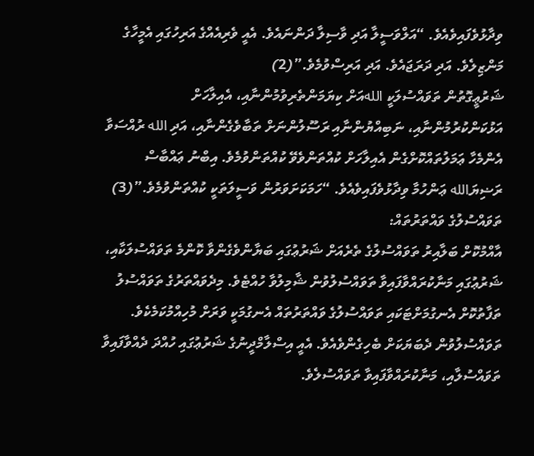ވިދާޅުވެފައިވެއެވެ. “އަލްވަސީލާ އަދި ވާސިލާ ދަންނައެވެ. އެއީ ވެރިއެއްގެ އަރިހުގައި އެމީހާގެ މަންޒިލެވެ. އަދި ދަރަޖައެވެ. އަދި އަރިސްވުމެވެ.”(2)
ޝަރުޢީގޮތުން ތަވައްސުލަކީ اللهއަށް ކިޔަމަންތެރިވުމުންނާއި، އެއިލާހަށް އަޅުކަންކުރުމުންނާއި، ނަބިއްޔުންނާއި ރަސޫލުންނަށް ތަބާވެގެންނާއި، އަދި الله ރުއްސަވާ އެންމެހާ ޢަމަލުތައްކޮށްގެން އެއިލާހަށް ކުއްތަންވެވޭ ކުއްތަންވުމެވެ. އިބްނު ޢައްބާސް ރަޟިޔަالله ޢަންހުމާ ވިދާޅުވެފައިވެއެވެ. “ހަމަކަށަވަރުން ވަސީލަތަކީ ކުއްތަންވުމެވެ.”(3)
ތަވައްސުލުގެ ވައްތަރުތައް:
އާއްމުކޮށް ބަލާއިރު ތަވައްސުލުގެ ތެރެއަށް ޝަރުޢުގައި ބަޔާންވެގެންވާ ކޮންމެ ތަވައްސުލަކާއި، ޝަރުޢުގައި މަނާކުރައްވާފައިވާ ތަވައްސުލުވުން ޝާމިލުވާ ހުއްޓެވެ. މިދެވައްތަރުގެ ތަވައްސުލު ތަފާތުކޮށް އެނގުމަށްޓަކައި ތަވައްސުލުގެ ވައްތަރުތައް އެނގުމަކީ ވަރަށް މުހިއްމުކަމެކެވެ. ތަވައްސުލުވުން ދެބަޔަކަށް ބެހިގެންވެއެވެ. އެއީ އިސްލާމްދީނުގެ ޝަރުޢުގައި ހުއްދަ ދެއްވާފައިވާ ތަވައްސުލާއި، މަނާކުރައްވާފައިވާ ތަވައްސުލެވެ.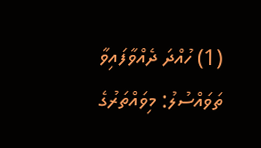(1) ހުއްދަ ދެއްވާފައިވާ ތަވައްސުލު: މިވައްތަރުގެ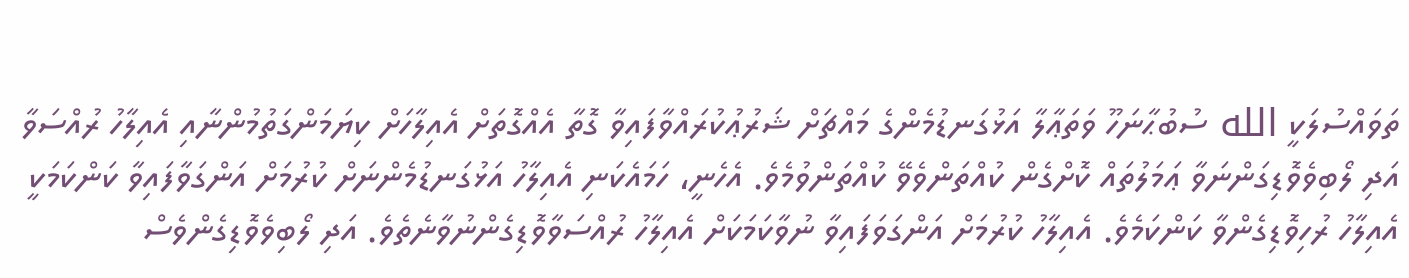ތަވައްސުލަކީ الله ސުބުޙާނަހޫ ވަތަޢާލާ އަޅުގަނޑުމެންގެ މައްޗަށް ޝަރުޢުކުރައްވާފައިވާ ގޮތާ އެއްގޮތަށް އެއިލާހަށް ކިޔަމަންގަތުމުންނާއި އެއިލާހު ރުއްސަވާ އަދި ލޯބިވެވޮޑިގަންނަވާ ޢަމަލުތައް ކޮށްގެން ކުއްތަންވެވޭ ކުއްތަންވުމެވެ. އެހެނީ، ހަމައެކަނި އެއިލާހު އަޅުގަނޑުމެންނަށް ކުރުމަށް އަންގަވާފައިވާ ކަންކަމަކީ އެއިލާހު ރުހިވޮޑިގެންވާ ކަންކަމެވެ. އެއިލާހު ކުރުމަށް އަންގަވަފައިވާ ނުވާކަމަކަށް އެއިލާހު ރުއްސަވާވޮޑިގެންނުވާނެތެވެ. އަދި ލޯބިވެވޮޑިގެންވެސް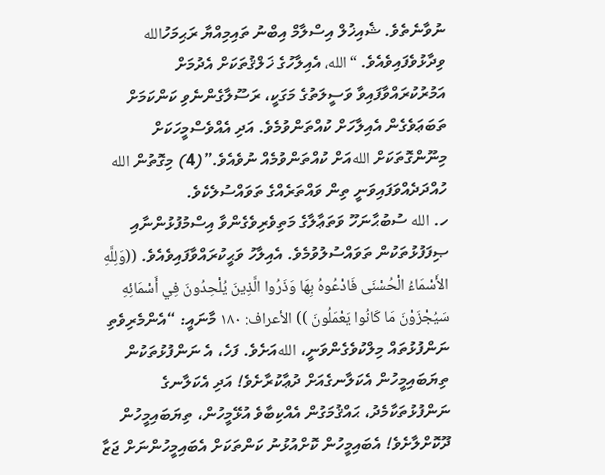ނުވާނެތެވެ. ޝެއިޚުލް އިސްލާމް އިބްނު ތައިމިއްޔާ ރަޙިމަހުالله ވިދާޅުވެފައިވެއެވެ. “الله، އެއިލާހުގެ ޚަލްޤުތަކަށް އެދުމަށް އަމުރުކުރައްވާފައިވާ ވަސީލަތުގެ މަގަކީ، ރަސޫލާގެންނެވި ކަންކަމަށް ތަބަޢަވެގެން އެއިލާހަށް ކުއްތަންވުމެވެ. އަދި އެއްވެސްމީހަކަށް މިނޫންގޮތަކަށް اللهއަށް ކުއްތަންވުމެއް ނުވެއެވެ.”(4) މިގޮތުން الله ހުއްދަދެއްވަފައިވަނީ ތިން ވައްތަރެއްގެ ތަވައްސުލެކެވެ.
ހ. الله ސުބުޙާނަހޫ ވަތަޢާލާގެ މަތިވެރިވެގެންވާ އިސްމުފުޅުންނާއި ޞިފަފުޅުތަކުން ތަވައްސުލުވުމެވެ. އެއިލާހު ވަޙީކުރައްވާފައިވެއެވެ. ((وَلِلَّهِ الأَسْمَاءُ الْحُسْنَى فَادْعُوهُ بِهَا وَذَرُوا الَّذِينَ يُلْحِدُونَ فِي أَسْمَائِهِ سَيُجْزَوْنَ مَا كَانُوا يَعْمَلُونَ )) الأعراف: ١٨٠ މާނައީ: “އެންމެރިވެތި ނަންފުޅުތައް މިލްކުވެގެންވަނީ، اللهއަށެވެ. ފަހެ، އެ ނަންފުޅުތަކުން ތިޔަބައިމީހުން އެކަލާނގެއަށް ދުޢާކުރާށެވެ! އަދި އެކަލާނގެ ނަންފުޅުތަކާމެދު، ޙައްޤުމަގުން އެއްކިބާވެ އުޅޭމީހުން، ތިޔަބައިމީހުން ދޫކޮށްލާށެވެ! އެބައިމީހުން ކޮށްއުޅުނު ކަންތަކަށް އެބައިމީހުންނަށް ޖަޒާ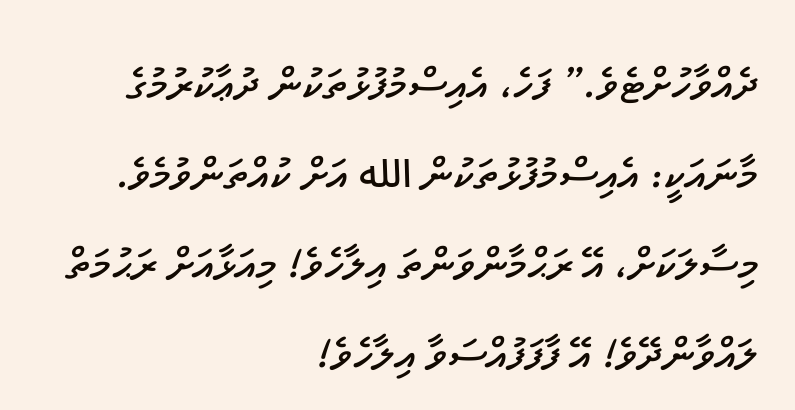ދެއްވާހުށްޓެވެ.” ފަހެ، އެއިސްމުފުޅުތަކުން ދުޢާކުރުމުގެ މާނައަކީ: އެއިސްމުފުޅުތަކުން الله އަށް ކުއްތަންވުމެވެ. މިސާލަކަށް، އޭ ރަޙްމާންވަންތަ އިލާހެވެ! މިއަޅާއަށް ރަޙުމަތް ލައްވާންދޭވެ! އޭ ފާފަފުއްސަވާ އިލާހެވެ!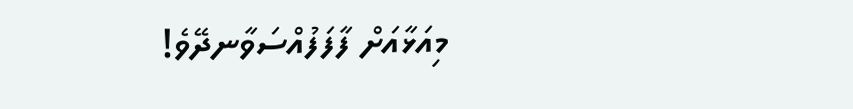މިއަޅާއަށް ފާފަފުއްސަވާނދޭވެ!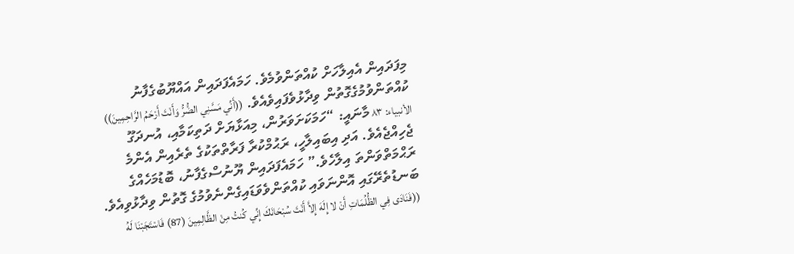މިފަދައިން އެއިލާހަށް ކުއްތަންވުމެވެ. ހަމައެފަދައިން އައްޔޫބުގެފާނު ކުއްތަންވުމުގެގޮތުން ވިދާޅުވެފައިވެއެވެ. ((أَنِّي مَسَّنِي الضُّرُّ وَأَنْتَ أَرْحَمُ الرَّاحِمِينَ)) الأنبياء: ٨٣ މާނައީ: “ހަމަކަށަވަރުން، މިއަޅާޔަށް ދަތިކަމާއި، އުނދަގޫ ޖެހިއްޖެއެވެ. އަދި އިބައިލާހީ، ރަޙުމްކުރާ ފަރާތްތަކުގެ ތެރެއިން އެންމެ ރަޙްމަތްވަންތަ އިލާހެވެ.” ހަމައެފަދައިން ޔޫނުސްގެފާނު، ބޮޑުމަހެއްގެ ބަނޑުތެރޭގައި އޮންނަވައި ކުއްތަންވެވަޑައިގެންނެވުމުގެ ގޮތުން ވިދާޅުވިއެވެ. ((فَنَادَى فِي الظُّلُمَاتِ أَنْ لا إِلَهَ إِلاَّ أَنْتَ سُبْحَانَكَ إِنِّي كُنتُ مِنْ الظَّالِمِينَ (87) فَاسْتَجَبْنَا لَهُ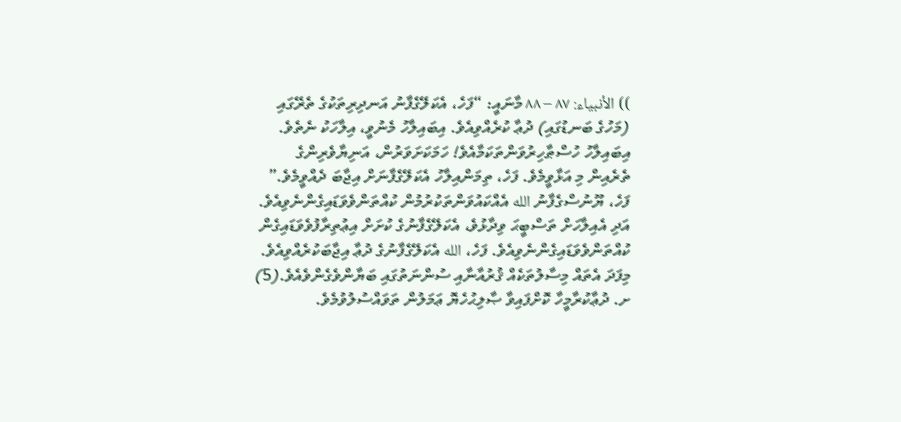)) الأنبياء: ٨٧ – ٨٨ މާނައީ: “ފަހެ، އެކަލޭގެފާނު އަނދިރިތަކުގެ ތެރޭގައި (މަހުގެ ބަނޑުގައި) ދުޢާ ކުރެއްވިއެވެ. އިބައިލާހު މެނުވީ، އިލާހަކު ނެތެވެ. އިބައިލާހު ހުސްޠާހިރުވަންތަކަމާއެވެ! ހަމަކަށަވަރުން، އަނިޔާވެރިންގެ ތެރެއިން މި އަޅާވީމެވެ. ފަހެ، ތިމަންއިލާހު އެކަލޭގެފާނަށް އިޖާބަ ދެއްވީމެވެ.” ފަހެ، ޔޫނުސްގެފާނު الله އެއްކައުވަންތަކުރުމުން ކުއްތަންވެވަޑައިގެންނެވިއެވެ. އަދި އެއިލާހަށް ތަސްބީޙަ ވިދާޅުވެ، އެކަލޭގެފާނުގެ ކުށަށް އިޢުތިރާފުވެވަޑައިގެން ކުއްތަންވެވަޑައިގެންނެވިއެވެ. ފަހެ، الله އެކަލޭގެފާނުގެ ދުޢާ އިޖާބަކުރެއްވިއެވެ. މިފަދަ އެތައް މިސާލުތަކެއް ޤުރުއާނާއި ސުންނަތުގައި ބަޔާންވެގެންވެއެވެ.(5)
ށ. ދުޢާކުރާމީހާ ކޮށްފައިވާ ޞާލިޙުހެޔޮ ޢަމަލުން ތަވައްސުލުވުމެވެ.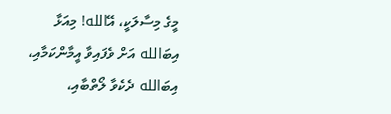މީގެ މިސާލަކީ، އޭالله! މިއަޅާ އިބަالله އަށް ވެފައިވާ އީމާންކަމާއި، އިބަالله ދެކެވާ ލޯތްބާއި،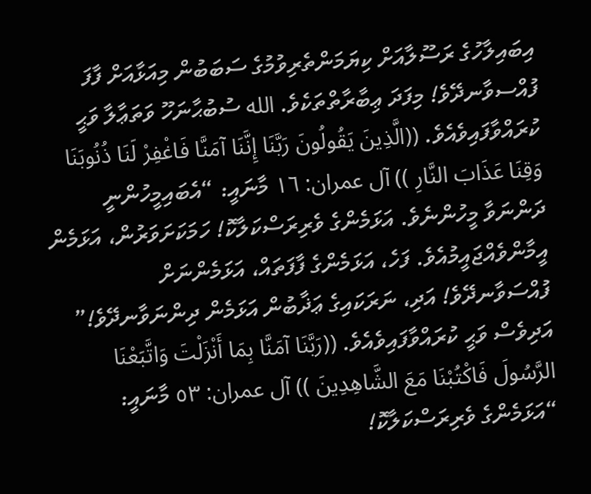އިބައިލާހުގެ ރަސޫލާއަށް ކިޔަމަންތެރިވުމުގެ ސަބަބުން މިއަޅާއަށް ފާފަ ފުއްސވާނދޭވެ! މިފަދަ ޢިބާރާތްތަކެވެ. الله ސުބުޙާނަހޫ ވަތަޢާލާ ވަޙީ ކުރައްވާފައިވެއެވެ. ((الَّذِينَ يَقُولُونَ رَبَّنَا إِنَّنَا آمَنَّا فَاغْفِرْ لَنَا ذُنُوبَنَا وَقِنَا عَذَابَ النَّارِ )) آل عمران: ١٦ މާނައީ: “އެބައިމީހުންނީ ދަންނަވާ މީހުންނެވެ. އަޅަމެންގެ ވެރިރަސްކަލާކޮ! ހަމަކަށަވަރުން، އަޅަމެން އީމާންވެއްޖައީމުއެވެ. ފަހެ، އަޅަމެންގެ ފާފަތައް، އަޅަމެންނަށް ފުއްސަވާނދޭވެ! އަދި، ނަރަކައިގެ ޢަޛާބުން އަޅަމެން ދިންނަވާނދޭވެ!” އަދިވެސް ވަޙީ ކުރައްވާފައިވެއެވެ. ((رَبَّنَا آمَنَّا بِمَا أَنْزَلْتَ وَاتَّبَعْنَا الرَّسُولَ فَاكْتُبْنَا مَعَ الشَّاهِدِينَ )) آل عمران: ٥٣ މާނައީ: “އަޅަމެންގެ ވެރިރަސްކަލާކޮ!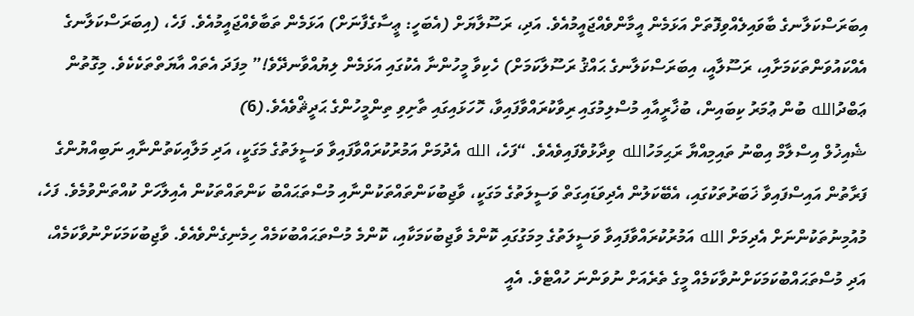އިބަރަސްކަލާނގެ ބާވައިލެއްވިފޮތަށް އަޅަމެން އީމާންވެއްޖައީމުއެވެ. އަދި، ރަސޫލާޔަށް (އެބަހީ: ޢީސާގެފާނަށް) އަޅަމެން ތަބާވެއްޖައީމުއެވެ. ފަހެ، (އިބަރަސްކަލާނގެ އެއްކައުވަންތަކަމަށާއި، ރަސޫލާއީ، އިބަރަސްކަލާނގެ ޙައްޤު ރަސޫލާކަމަށް) ހެކިވާ މީހުންނާ އެކުގައި އަޅަމެން ލިޔުއްވާނދޭވެ!” މިފަދަ އެތައް އާޔަތްތަކެކެވެ. މިގޮތުން ޢަބްދުالله ބުން ޢުމަރު ކިބައިން، ބުޚާރީއާއި މުސްލިމުގައި ރިވާކުރައްވާފައިވާ، ހޮހަޅައިގައި ތާށިވި ތިންމީހުންގެ ޙަދީޘްވެއެވެ.(6)
ޝެއިޚުލް އިސްލާމް އިބްނު ތައިމިއްޔާ ރަޙިމަހުالله ވިދާޅުވެފައިވެއެވެ. “ފަހެ، الله އެދުމަށް އަމުރުކުރައްވާފައިވާ ވަސީލަތުގެ މަގަކީ، އަދި މަލާއިކަތުންނާއި ނަބިއްޔުންގެ ފަރާތުން އައިސްފައިވާ ޚަބަރުތަކުގައި، އެބޭކަލުން އެދިވަޑައިގަތް ވަސީލަތުގެ މަގަކީ، ވާޖިބުކަންތައްތަކުންނާއި މުސްތަޙައްބު ކަންތައްތަކުން އެއިލާހަށް ކުއްތަންވުމެވެ. ފަހެ، މުއުމިނުތަކުންނަށް އެދިމަށް الله އަމުރުކުރައްވާފައިވާ ވަސީލަތުގެ މިމަގުގައި ކޮންމެ ވާޖިބުކަމަކާއި، ކޮންމެ މުސްތަޙައްބުކަމެއް ހިމެނިގެންވެއެވެ. ވާޖިބުކަމަކަށްނުވާކަމެއް، އަދި މުސްތަޙައްބުކަމަކަށްނުވާކަމެއް މީގެ ތެރެއަށް ނުވަންނަ ހުއްޓެވެ. އެއީ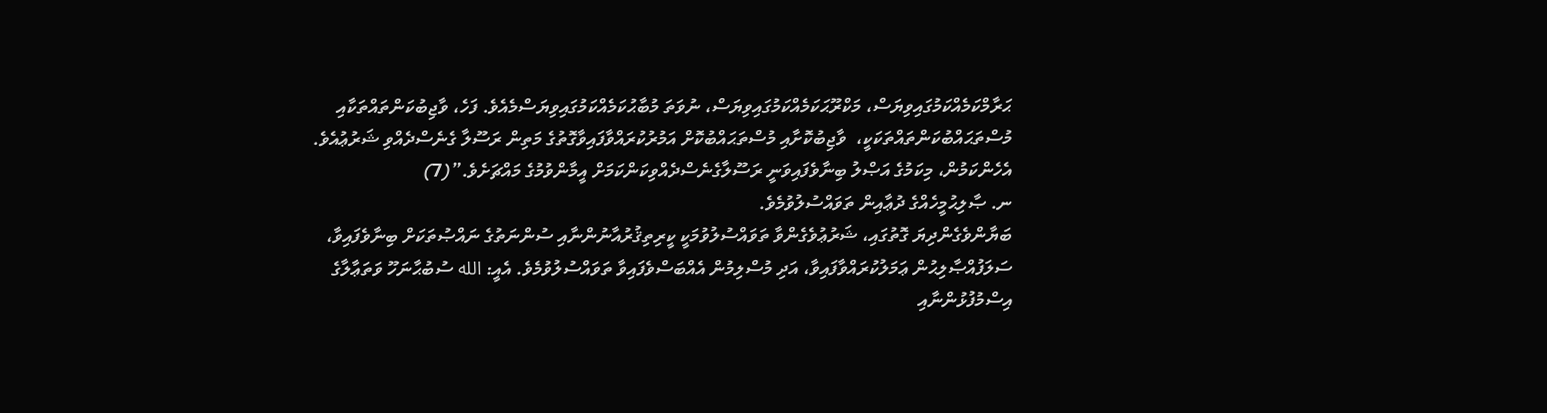ޙަރާމްކަމެއްކަމުގައިވިޔަސް، މަކްރޫޙަކަމެއްކަމުގައިވިޔަސް، ނުވަތަ މުބާޙުކަމެއްކަމުގައިވިޔަސްމެއެވެ. ފަހެ، ވާޖިބުކަންތައްތަކާއި މުސްތަޙައްބުކަންތައްތަކަކީ،  ވާޖިބުކޮށާއި މުސްތަޙައްބުކޮށް އަމުރުކުރައްވާފައިވާގޮތުގެ މަތިން ރަސޫލާ ގެނެސްދެއްވި ޝަރުޢުއެވެ. އެހެންކަމުން، މިކަމުގެ އަޞްލު ބިނާވެފައިވަނީ ރަސޫލާގެނެސްދެއްވިކަންކަމަށް އީމާންވުމުގެ މައްޗަށެވެ.”(7)
ނ. ޞާލިޙުމީހެއްގެ ދުޢާއިން ތަވައްސުލުވުމެވެ.
ބަޔާންވެގެންދިޔަ ގޮތުގައި، ޝަރުޢުވެގެންވާ ތަވައްސުލުވުމަކީ ކީރިތިޤުރުއާނުންނާއި ސުންނަތުގެ ނައްޞުތަކަށް ބިނާވެފައިވާ، ސަލަފުއްޞާލިޙުން ޢަމަލުކުރައްވާފައިވާ، އަދި މުސްލިމުން އެއްބަސްވެފައިވާ ތަވައްސުލުވުމެވެ. އެއީ: الله ސުބުޙާނަހޫ ވަތަޢާލާގެ އިސްމުފުޅުންނާއި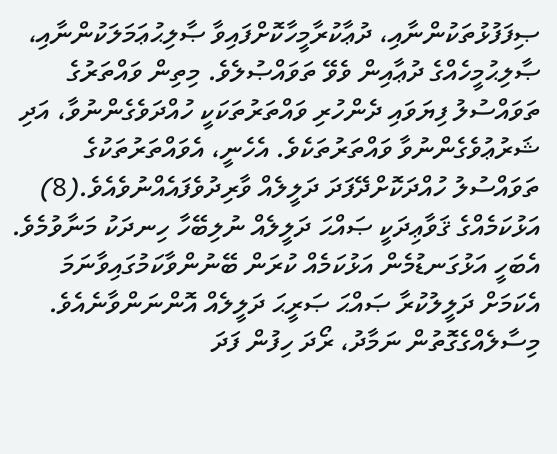ޞިފަފުޅުތަކުންނާއި، ދުޢާކުރާމީހާކޮށްފައިވާ ޞާލިޙުޢަމަލަކުންނާއި، ޞާލިޙުމީހެއްގެ ދުޢާއިން ވެވޭ ތަވައްޞުލެވެ. މިތިން ވައްތަރުގެ ތަވައްސުލު ފިޔަވައި ދެންހުރި ވައްތަރުތަކަކީ ހުއްދަވެގެންނުވާ، އަދި ޝަރުޢުވެގެންނުވާ ވައްތަރުތަކެވެ. އެހެނީ، އެވައްތަރުތަކުގެ ތަވައްސުލު ހުއްދަކޮށްދޭފަދަ ދަލީލެއް ވާރިދުވެފައެއްނުވެއެވެ.(8) އަޅުކަމެއްގެ ޤަވާޢިދަކީ ޞައްޙަ ދަލީލެއް ނުލިބޭހާ ހިނދަކު މަނާވުމެވެ. އެބަހީ އަޅުގަނޑުމެން އަޅުކަމެއް ކުރަން ބޭނުންވާކަމުގައިވާނަމަ އެކަމަށް ދަލީލުކުރާ ޞައްޙަ ޞަރީޙަ ދަލީލެއް އޮންނަންވާނެއެވެ. މިސާލެއްގެގޮތުން ނަމާދު، ރޯދަ ހިފުން ފަދަ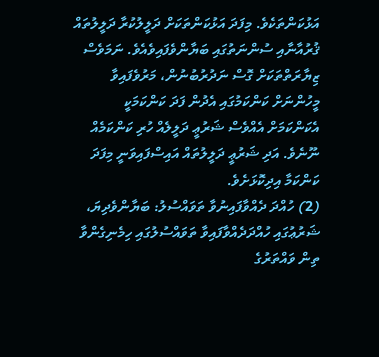އަޅުކަންތަކެވެ. މިފަދަ އަޅުކަންތަކަށް ދަލީލުކުރާ ދަލީލުތައް ޤުރުއާނާއި ސުންނަތުގައި ބަޔާންވެފައިވެއެވެ. ނަމަވެސް ޒިޔާރަތްތަކަށް ގޮސް ނަދުރުބުނުން، މަރުވެފައިވާ މީހުންނަށް ކަންކަމުގައި އެދުން ފަދަ ކަންކަމަކީ އެކަންކަމަށް އެއްވެސް ޝަރުޢީ ދަލީލެއް ހުރި ކަންކަމެއް ނޫނެވެ. އަދި ޝަރުޢީ ދަލީލުތައް އައިސްފައިވަނީ މިފަދަ ކަންކަމާ އިދިކޮޅަށެވެ.
(2) ހުއްދަ ދެއްވާފައިނުވާ ތަވައްސުލު: ބަޔާންވެދިޔަ، ޝަރުޢުގައި ހުއްދަދެއްވާފައިވާ ތަވައްސުލުގައި ހިމެނިގެންވާ ތިން ވައްތަރުގެ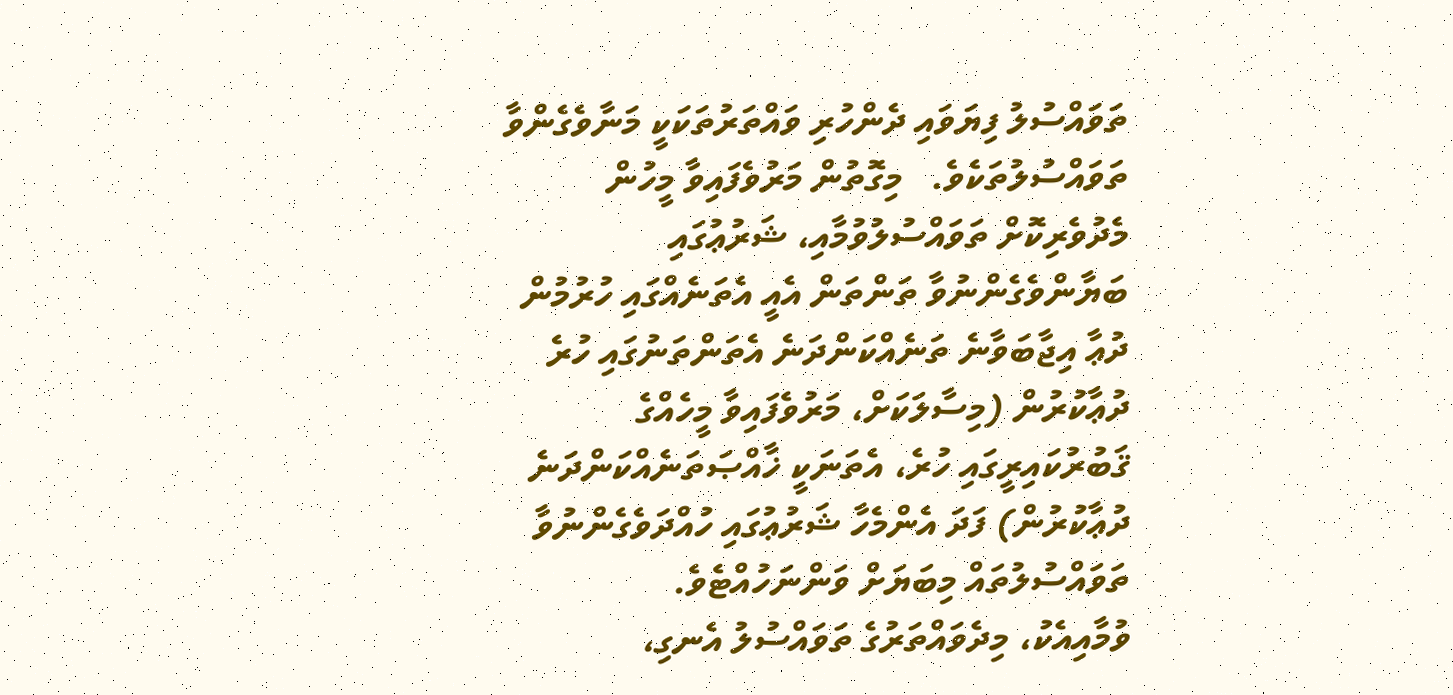ތަވައްސުލު ފިޔަވައި ދެންހުރި ވައްތަރުތަކަކީ މަނާވެގެންވާ ތަވައްސުލުތަކެވެ.   މިގޮތުން މަރުވެފައިވާ މީހުން މެދުވެރިކޮށް ތަވައްސުލުވުމާއި، ޝަރުޢުގައި ބަޔާންވެގެންނުވާ ތަންތަން އެއީ އެތަނެއްގައި ހުރުމުން ދުޢާ އިޖާބަވާނެ ތަނެއްކަންދަނެ އެތަންތަނުގައި ހުރެ ދުޢާކުރުން (މިސާލަކަށް، މަރުވެފައިވާ މީހެއްގެ ޤަބުރުކައިރީގައި ހުރެ، އެތަނަކީ ޚާއްޞަތަނެއްކަންދަނެ ދުޢާކުރުން) ފަދަ އެންމެހާ ޝަރުޢުގައި ހުއްދަވެގެންނުވާ ތަވައްސުލުތައް މިބަޔަށް ވަންނަހުއްޓެވެ.
ވުމާއިއެކު، މިދެވައްތަރުގެ ތަވައްސުލު އެނގި،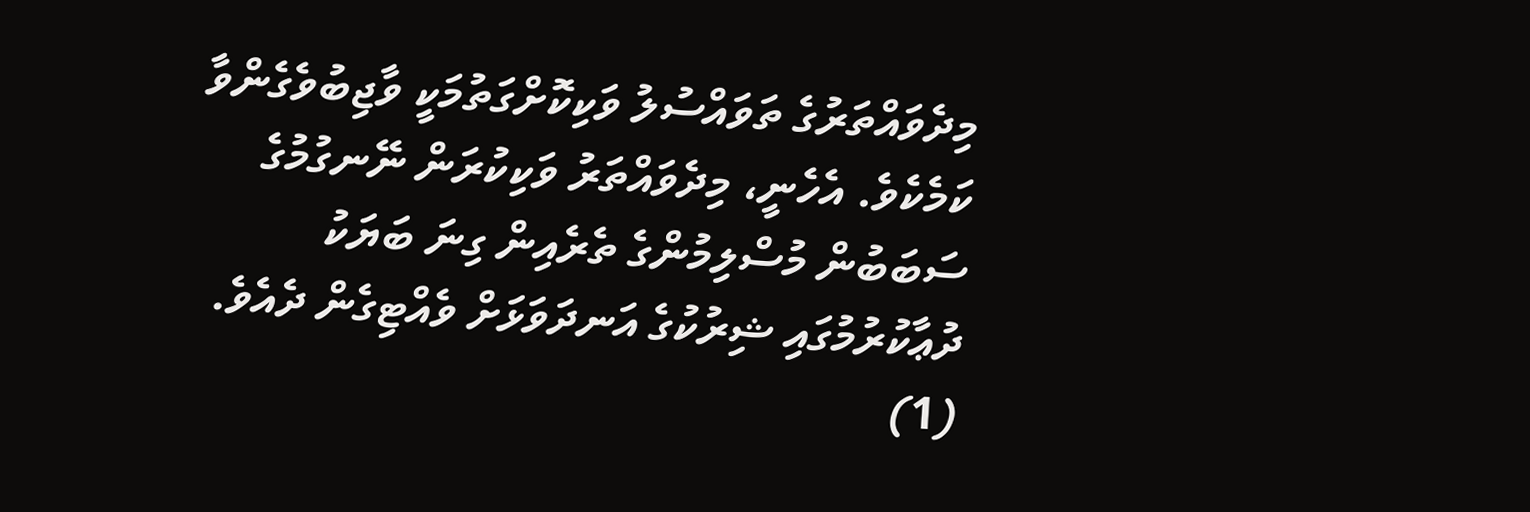މިދެވައްތަރުގެ ތަވައްސުލު ވަކިކޮށްގަތުމަކީ ވާޖިބުވެގެންވާ ކަމެކެވެ. އެހެނީ، މިދެވައްތަރު ވަކިކުރަން ނޭނގުމުގެ ސަބަބުން މުސްލިމުންގެ ތެރެއިން ގިނަ ބަޔަކު ދުޢާކުރުމުގައި ޝިރުކުގެ އަނދަވަޅަށް ވެއްޓިގެން ދެއެވެ.
(1)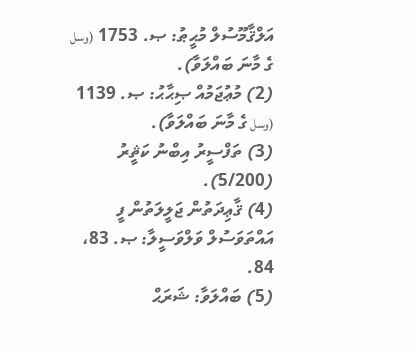އަލްޤާމޫސުލް މުޙީޠު: ޞ. 1753 (وسل ގެ މާނަ ބައްލަވާ).
(2) މުޢުޖަމުއް ޞިޙާޙު: ޞ. 1139 (وسل ގެ މާނަ ބައްލަވާ).
(3) ތަފްސީރު އިބްނު ކަޘީރު (5/200).
(4) ޤާޢިދަތުން ޖަލީލަތުން ފީ އައްތަވަސުލް ވަލްވަސީލާ: ޞ. 83، 84.
(5) ބައްލަވާ: ޝަރަޙް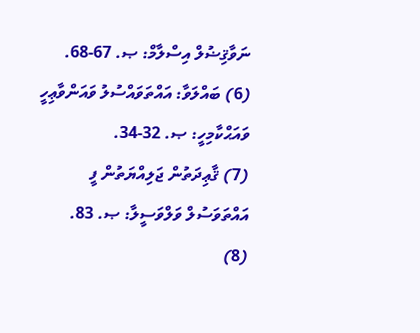ނަވާޤިޟުލް އިސްލާމް: ޞ. 67-68.
(6) ބައްލަވާ: އައްތަވައްސުލު ވައަންވާޢިހީ ވައަޙްކާމިހީ: ޞ. 32-34.
(7) ޤާޢިދަތުން ޖަލިއްޔަތުން ފީ އައްތަވަސުލް ވަލްވަސީލާ: ޞ. 83.
(8)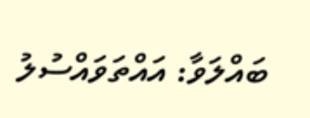ބައްލަވާ: އައްތަވައްސުލު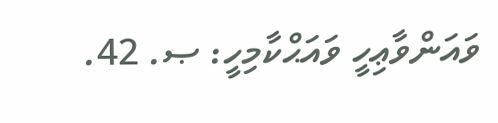ވައަންވާޢިހީ ވައަޙްކާމިހީ: ޞ. 42.